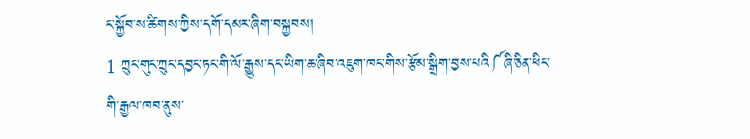ང་སྐྱོབ་ས་ཚིགས་ཀྱིས་དགོ་དམར་ཞིག་བསྐྱབས།
1 ཀྲུང་གུང་ཀྲུང་དབྱང་ཏང་གི་ལོ་རྒྱུས་དང་ཡིག་ཆ་ཞིབ་འཇུག་ཁང་གིས་རྩོམ་སྒྲིག་བྱས་པའི༼ཞི་ཅིན་ཕིང་གི་རྒྱལ་ཁབ་ནུས་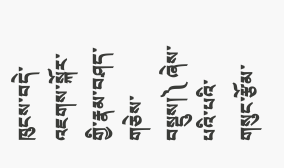ཁུངས་བདེ་འཇགས་སྐོར་གྱི་རྣམ་བཤད་གཅེས་བསྡུས།༽ ཞེས་པའི་པའི་གསུང་རྩོམ་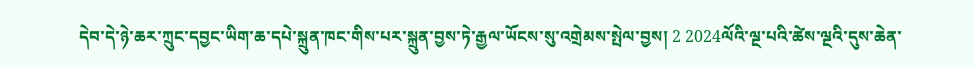དེབ་དེ་ཉེ་ཆར་ཀྲུང་དབྱང་ཡིག་ཆ་དཔེ་སྐྲུན་ཁང་གིས་པར་སྐྲུན་བྱས་ཏེ་རྒྱལ་ཡོངས་སུ་འགྲེམས་སྤེལ་བྱས། 2 2024ལོའི་ལྔ་པའི་ཚེས་ལྔའི་དུས་ཆེན་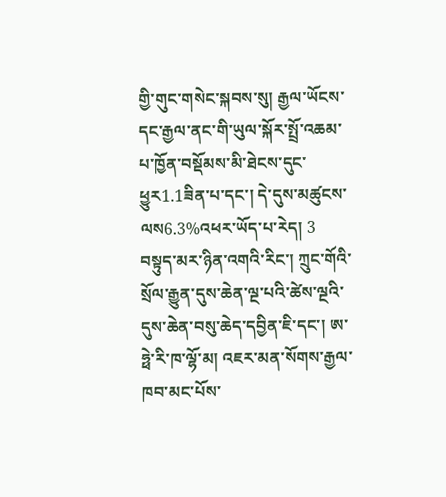གྱི་གུང་གསེང་སྐབས་སུ། རྒྱལ་ཡོངས་དང་རྒྱལ་ནང་གི་ཡུལ་སྐོར་སྤྲོ་འཆམ་པ་ཁྱོན་བསྡོམས་མི་ཐེངས་དུང་ཕྱུར1.1ཟིན་པ་དང་། དེ་དུས་མཚུངས་ལས6.3%འཕར་ཡོད་པ་རེད། 3 བསྟུད་མར་ཉིན་འགའི་རིང་། ཀྲུང་གོའི་སྲོལ་རྒྱུན་དུས་ཆེན་ལྔ་པའི་ཚེས་ལྔའི་དུས་ཆེན་བསུ་ཆེད་དབྱིན་ཇི་དང་། ཨ་ཧྥེ་རི་ཁ་ལྷོ་མ། འཇར་མན་སོགས་རྒྱལ་ཁབ་མང་པོས་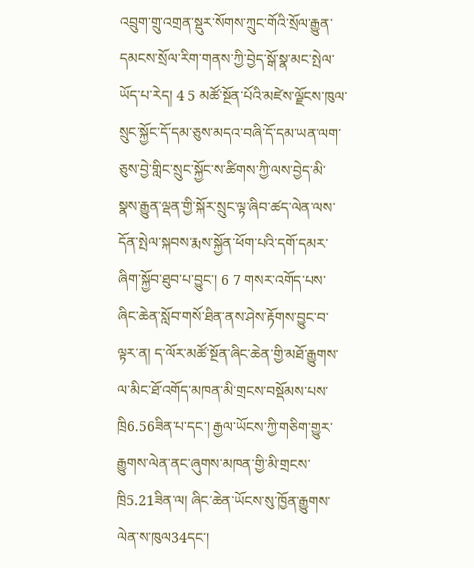འབྲུག་གྲུ་འགྲན་སྡུར་སོགས་ཀྲུང་གོའི་སྲོལ་རྒྱུན་དམངས་སྲོལ་རིག་གནས་ཀྱི་བྱེད་སྒོ་སྣ་མང་སྤེལ་ཡོད་པ་རེད། 4 5 མཚོ་སྔོན་པོའི་མཛེས་ལྗོངས་ཁུལ་སྲུང་སྐྱོང་དོ་དམ་ཅུས་མདའ་བཞི་དོ་དམ་ཡན་ལག་ཅུས་བྱེ་གླིང་སྲུང་སྐྱོང་ས་ཚིགས་ཀྱི་ལས་བྱེད་མི་སྣས་རྒྱུན་ལྡན་གྱི་སྐོར་སྲུང་ལྟ་ཞིབ་ཚད་ལེན་ལས་དོན་སྤེལ་སྐབས་རྨས་སྐྱོན་ཕོག་པའི་དགོ་དམར་ཞིག་སྐྱོབ་ཐུབ་པ་བྱུང་། 6 7 གསར་འགོད་པས་ཞིང་ཆེན་སློབ་གསོ་ཐིན་ནས་ཤེས་རྟོགས་བྱུང་བ་ལྟར་ན། ད་ལོར་མཚོ་སྔོན་ཞིང་ཆེན་གྱི་མཐོ་རྒྱུགས་ལ་མིང་ཐོ་འགོད་མཁན་མི་གྲངས་བསྡོམས་པས་ཁྲི6.56ཟིན་པ་དང་། རྒྱལ་ཡོངས་ཀྱི་གཅིག་གྱུར་རྒྱུགས་ལེན་ནང་ཞུགས་མཁན་གྱི་མི་གྲངས་ཁྲི5.21ཟིན་ལ། ཞིང་ཆེན་ཡོངས་སུ་ཁྱོན་རྒྱུགས་ལེན་ས་ཁུལ34དང་།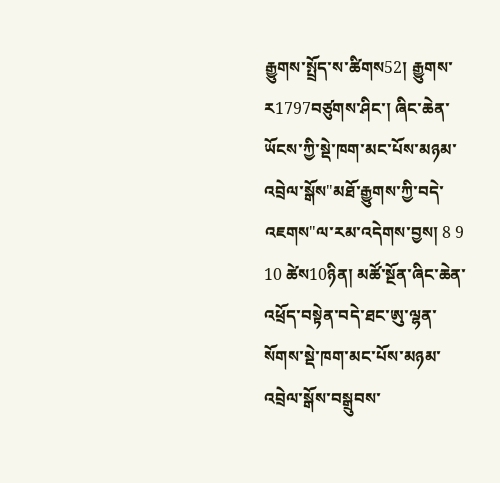རྒྱུགས་སྤྲོད་ས་ཚིགས52། རྒྱུགས་ར1797བཙུགས་ཤིང་། ཞིང་ཆེན་ཡོངས་ཀྱི་སྡེ་ཁག་མང་པོས་མཉམ་འབྲེལ་སྒོས"མཐོ་རྒྱུགས་ཀྱི་བདེ་འཇགས"ལ་རམ་འདེགས་བྱས། 8 9 10 ཚེས10ཉིན། མཚོ་སྔོན་ཞིང་ཆེན་འཕྲོད་བསྟེན་བདེ་ཐང་ཨུ་ལྷན་སོགས་སྡེ་ཁག་མང་པོས་མཉམ་འབྲེལ་སྒོས་བསྒྲུབས་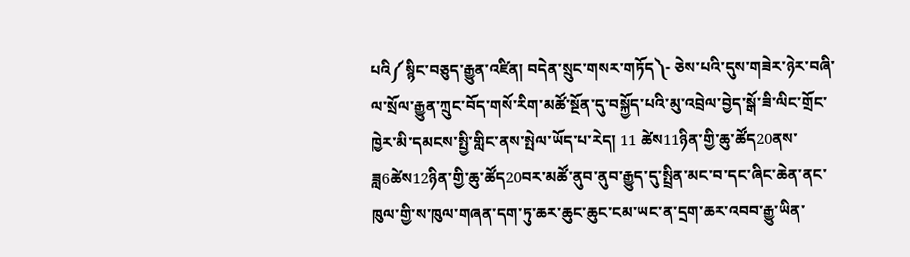པའི༼སྙིང་བཅུད་རྒྱུན་འཛིན། བདེན་སྲུང་གསར་གཏོད༽- ཅེས་པའི་དུས་གཟེར་ཉེར་བཞི་ལ་སྲོལ་རྒྱུན་ཀྲུང་བོད་གསོ་རིག་མཚོ་སྔོན་དུ་བསྐྱོད་པའི་མུ་འབྲེལ་བྱེད་སྒོ་ཟི་ལིང་གྲོང་ཁྱེར་མི་དམངས་སྤྱི་གླིང་ནས་སྤེལ་ཡོད་པ་རེད། 11 ཚེས11ཉིན་གྱི་ཆུ་ཚོད20ནས་ཟླ6ཚེས12ཉིན་གྱི་ཆུ་ཚོད20བར་མཚོ་ནུབ་ནུབ་རྒྱུད་དུ་སྤྲིན་མང་བ་དང་ཞིང་ཆེན་ནང་ཁུལ་གྱི་ས་ཁུལ་གཞན་དག་ཏུ་ཆར་ཆུང་ཆུང་ངམ་ཡང་ན་དྲག་ཆར་འབབ་རྒྱུ་ཡིན་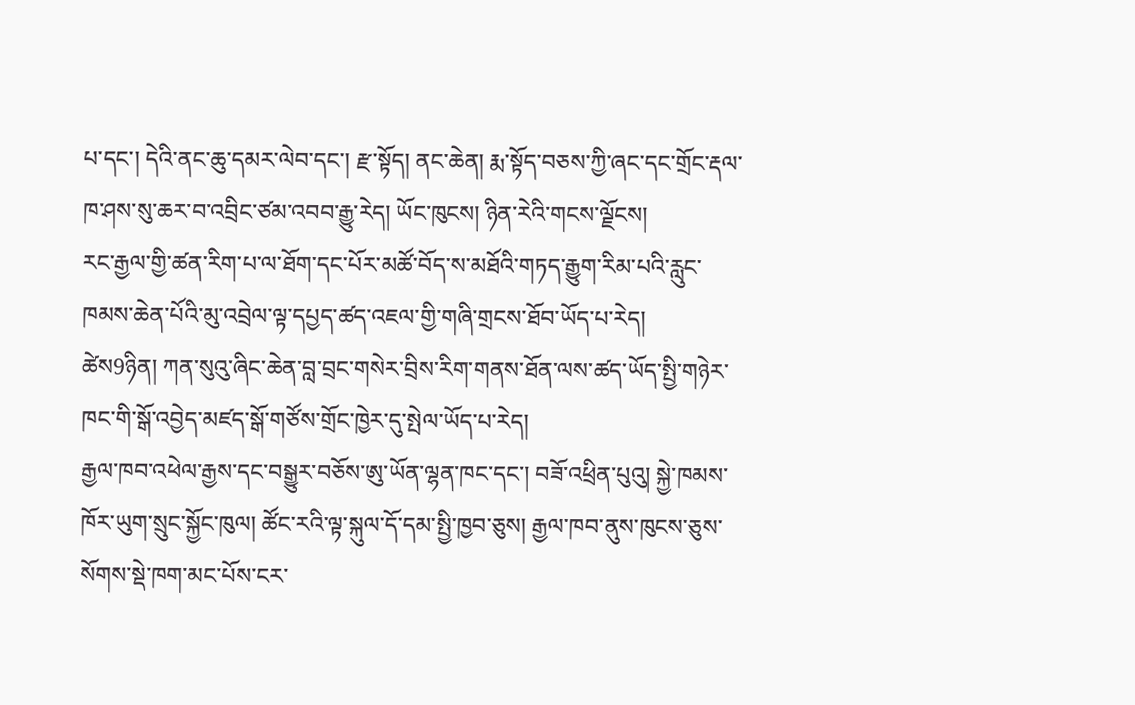པ་དང་། དེའི་ནང་ཆུ་དམར་ལེབ་དང་། རྫ་སྟོད། ནང་ཆེན། རྨ་སྟོད་བཅས་ཀྱི་ཞང་དང་གྲོང་རྡལ་ཁ་ཤས་སུ་ཆར་བ་འབྲིང་ཙམ་འབབ་རྒྱུ་རེད། ཡོང་ཁུངས། ཉིན་རེའི་གངས་ལྗོངས།
རང་རྒྱལ་གྱི་ཚན་རིག་པ་ལ་ཐོག་དང་པོར་མཚོ་བོད་ས་མཐོའི་གཏད་རྒྱུག་རིམ་པའི་རླུང་ཁམས་ཆེན་པོའི་མུ་འབྲེལ་ལྟ་དཔྱད་ཚད་འཇལ་གྱི་གཞི་གྲངས་ཐོབ་ཡོད་པ་རེད།
ཚེས9ཉིན། ཀན་སུའུ་ཞིང་ཆེན་བླ་བྲང་གསེར་བྲིས་རིག་གནས་ཐོན་ལས་ཚད་ཡོད་སྤྱི་གཉེར་ཁང་གི་སྒོ་འབྱེད་མཛད་སྒོ་གཙོས་གྲོང་ཁྱེར་དུ་སྤེལ་ཡོད་པ་རེད།
རྒྱལ་ཁབ་འཕེལ་རྒྱས་དང་བསྒྱུར་བཅོས་ཨུ་ཡོན་ལྷན་ཁང་དང་། བཟོ་འཕྲིན་པུའུ། སྐྱེ་ཁམས་ཁོར་ཡུག་སྲུང་སྐྱོང་ཁུལ། ཚོང་རའི་ལྟ་སྐུལ་དོ་དམ་སྤྱི་ཁྱབ་ཅུས། རྒྱལ་ཁབ་ནུས་ཁུངས་ཅུས་སོགས་སྡེ་ཁག་མང་པོས་ངར་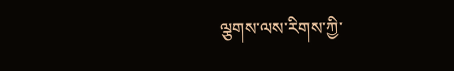ལྕགས་ལས་རིགས་ཀྱི་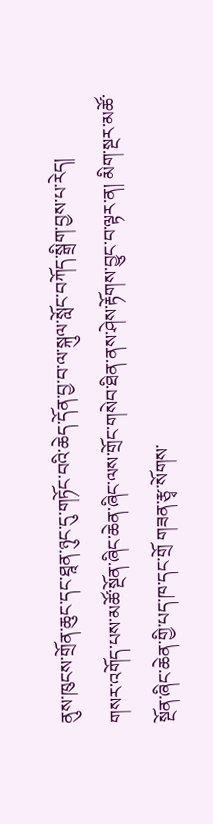ནུས་ཁུངས་གྲོན་ཆུང་དང་ཐཱན་ཉུང་དུ་གཏོང་བའི་ཆེད་དོན་བྱ་བ་ལ་སྐུལ་སློང་བཀོད་སྒྲིག་བྱས་པ་རེད།
གསར་འགོད་པས་མཚོ་སྔོན་ཞིང་ཆེན་ཞིང་ལས་གྲོང་གསེབ་ཐིན་ནས་ཤེས་རྟོགས་བྱུང་བ་ལྟར་ན། མིག་སྔར་མཚོ་སྔོན་ཞིང་ཆེན་གྱི་པད་ཁ་དང་གྲོ གཟན་རྩྭ་སོགས་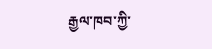རྒྱལ་ཁབ་ཀྱི་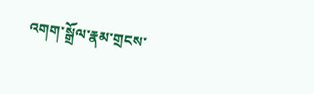འགག་སྒྲོལ་རྣམ་གྲངས་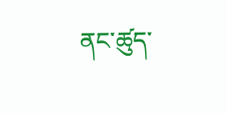ནང་ཚུད་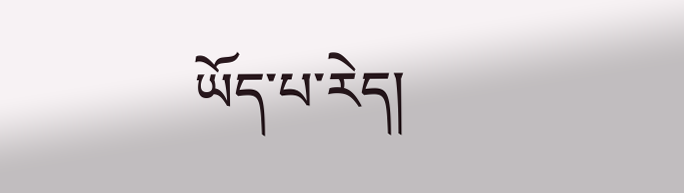ཡོད་པ་རེད།